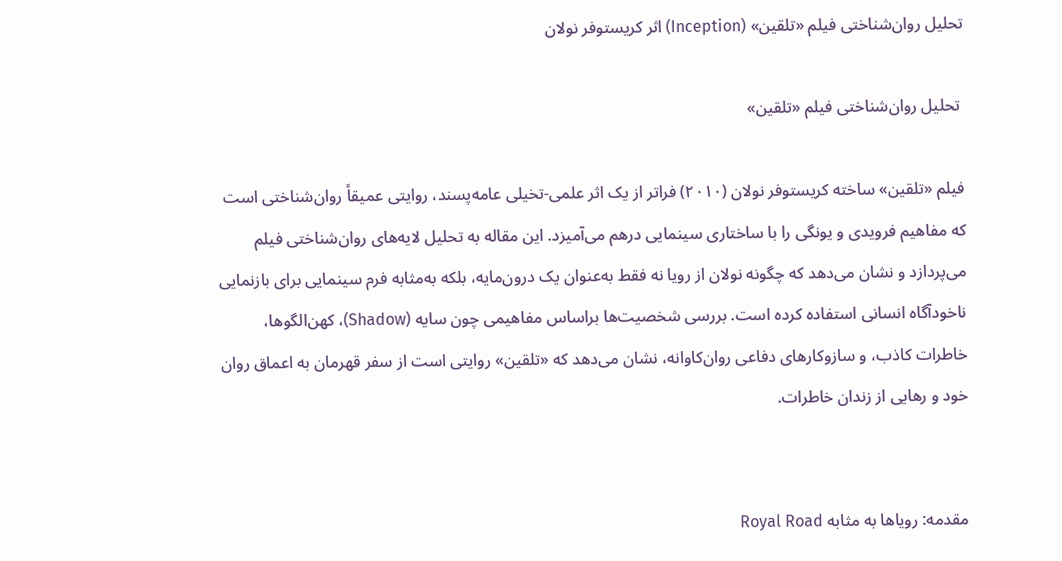تحلیل روان‌شناختی فیلم «تلقین» (Inception) اثر کریستوفر نولان

 تحلیل روان‌شناختی فیلم «تلقین»

فیلم «تلقین» ساخته کریستوفر نولان (۲۰۱۰) فراتر از یک اثر علمی-تخیلی عامه‌پسند، روایتی عمیقاً روان‌شناختی است که مفاهیم فرویدی و یونگی را با ساختاری سینمایی درهم می‌آمیزد. این مقاله به تحلیل لایه‌های روان‌شناختی فیلم می‌پردازد و نشان می‌دهد که چگونه نولان از رویا نه فقط به‌عنوان یک درون‌مایه، بلکه به‌مثابه فرم سینمایی برای بازنمایی ناخودآگاه انسانی استفاده کرده است. بررسی شخصیت‌ها براساس مفاهیمی چون سایه (Shadow)، کهن‌الگوها، خاطرات کاذب، و سازوکارهای دفاعی روان‌کاوانه، نشان می‌دهد که «تلقین» روایتی است از سفر قهرمان به اعماق روان خود و رهایی از زندان خاطرات.


مقدمه: رویاها به مثابه Royal Road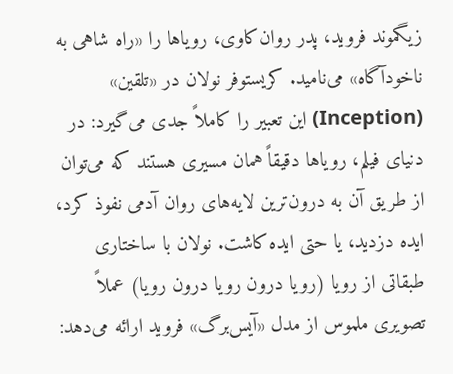زیگموند فروید، پدر روان‌کاوی، رویاها را «راه شاهی به ناخودآگاه» می‌نامید. کریستوفر نولان در «تلقین» (Inception) این تعبیر را کاملاً جدی می‌گیرد: در دنیای فیلم، رویاها دقیقاً همان مسیری هستند که می‌توان از طریق آن به درون‌ترین لایه‌های روان آدمی نفوذ کرد، ایده دزدید، یا حتی ایده کاشت. نولان با ساختاری طبقاتی از رویا (رویا درون رویا درون رویا) عملاً تصویری ملموس از مدل «آیس‌برگ» فروید ارائه می‌دهد: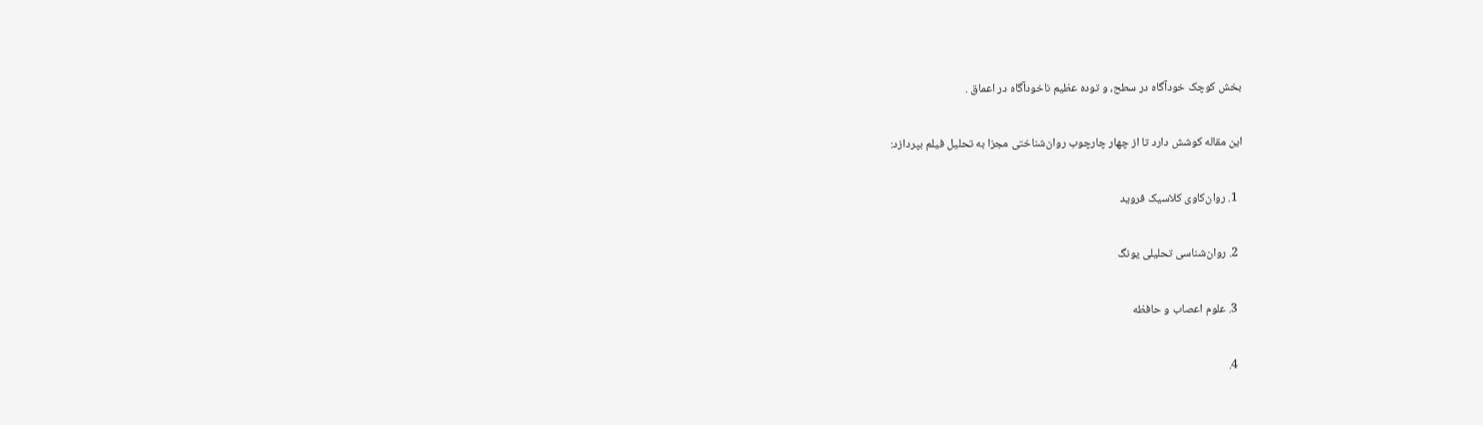بخش کوچک خودآگاه در سطح، و توده عظیم ناخودآگاه در اعماق .

این مقاله کوشش دارد تا از چهار چارچوب روان‌شناختی مجزا به تحلیل فیلم بپردازد:

  1. روان‌کاوی کلاسیک فروید

  2. روان‌شناسی تحلیلی یونگ

  3. علوم اعصاب و حافظه

  4.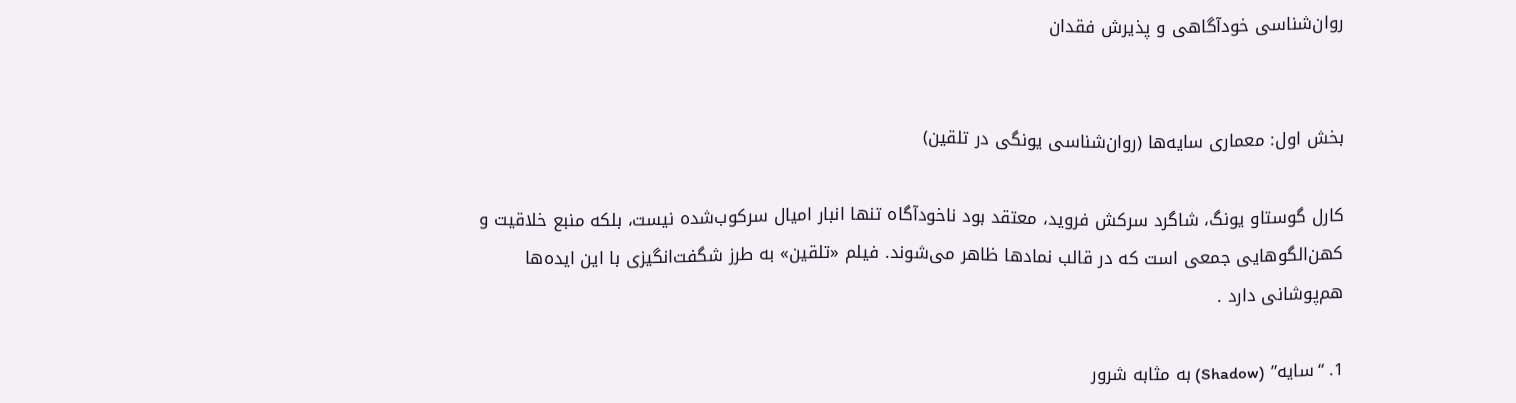روان‌شناسی خودآگاهی و پذیرش فقدان


بخش اول: معماری سایه‌ها (روان‌شناسی یونگی در تلقین)

کارل گوستاو یونگ، شاگرد سرکش فروید، معتقد بود ناخودآگاه تنها انبار امیال سرکوب‌شده نیست، بلکه منبع خلاقیت و کهن‌الگوهایی جمعی است که در قالب نمادها ظاهر می‌شوند. فیلم «تلقین» به طرز شگفت‌انگیزی با این ایده‌ها هم‌پوشانی دارد .

1. “سایه” (Shadow) به مثابه شرور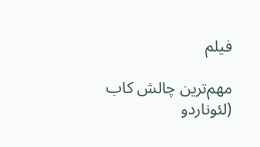فیلم

مهم‌ترین چالش کاب (لئوناردو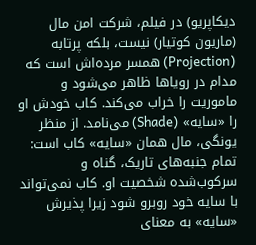دیکاپریو) در فیلم، شرکت امن مال (ماریون کوتیار) نیست، بلکه پرتابه (Projection) همسر مرده‌اش است که مدام در رویاها ظاهر می‌شود و ماموریت را خراب می‌کند. کاب خودش او را «سایه» (Shade) می‌نامد. از منظر یونگی، مال همان «سایه» کاب است: تمام جنبه‌های تاریک، گناه و سرکوب‌شده شخصیت او. کاب نمی‌تواند با سایه خود روبرو شود زیرا پذیرش «سایه» به معنای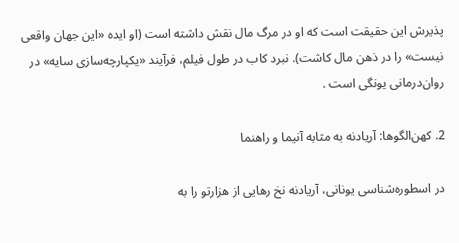پذیرش این حقیقت است که او در مرگ مال نقش داشته است (او ایده «این جهان واقعی نیست» را در ذهن مال کاشت). نبرد کاب در طول فیلم، فرآیند «یکپارچه‌سازی سایه» در روان‌درمانی یونگی است .

2. کهن‌الگوها: آریادنه به مثابه آنیما و راهنما

در اسطوره‌شناسی یونانی، آریادنه نخ رهایی از هزارتو را به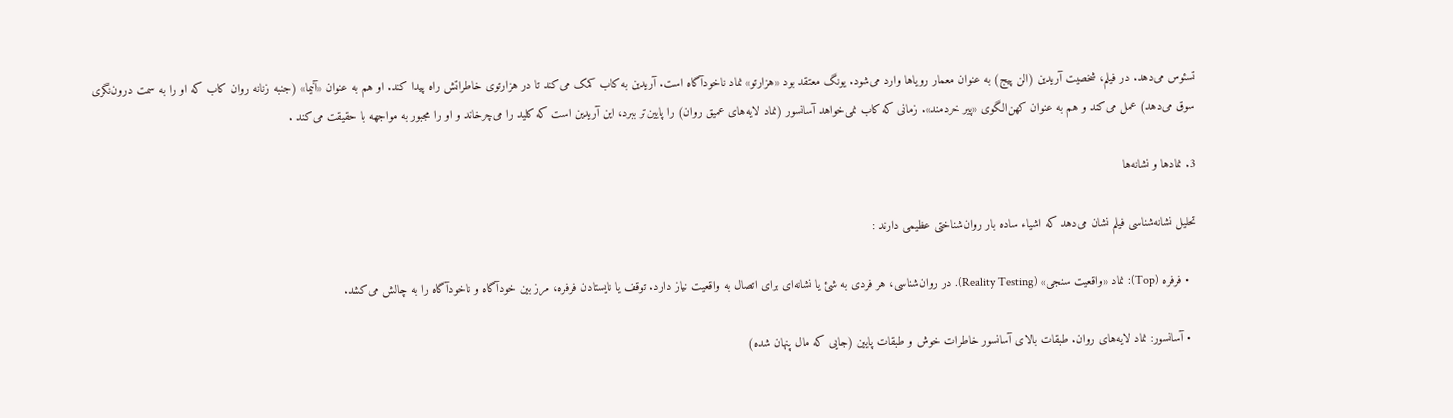تسئوس می‌دهد. در فیلم، شخصیت آریدین (الن پیج) به عنوان معمار رویاها وارد می‌شود. یونگ معتقد بود «هزارتو» نماد ناخودآگاه است. آریدین به کاب کمک می‌کند تا در هزارتوی خاطراتش راه پیدا کند. او هم به عنوان «آنیما» (جنبه زنانه روان کاب که او را به سمت درون‌نگری سوق می‌دهد) عمل می‌کند و هم به عنوان کهن‌الگوی «پیر خردمند». زمانی که کاب نمی‌خواهد آسانسور (نماد لایه‌های عمیق روان) را پایین‌تر ببرد، این آریدین است که کلید را می‌چرخاند و او را مجبور به مواجهه با حقیقت می‌کند .

3. نمادها و نشانه‌ها

تحلیل نشانه‌شناسی فیلم نشان می‌دهد که اشیاء ساده بار روان‌شناختی عظیمی دارند :

  • فرفره (Top): نماد «واقعیت سنجی» (Reality Testing). در روان‌شناسی، هر فردی به شئ یا نشانه‌ای برای اتصال به واقعیت نیاز دارد. توقف یا نایستادن فرفره، مرز بین خودآگاه و ناخودآگاه را به چالش می‌کشد.

  • آسانسور: نماد لایه‌های روان. طبقات بالای آسانسور خاطرات خوش و طبقات پایین (جایی که مال پنهان شده)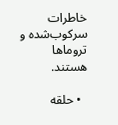خاطرات سرکوب‌شده و تروماها هستند.

  • حلقه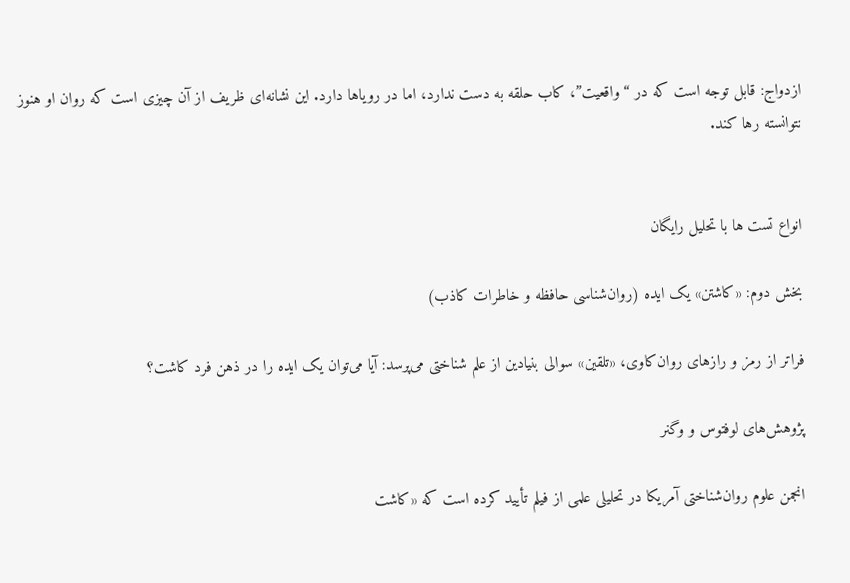ازدواج: قابل توجه است که در “واقعیت”، کاب حلقه به دست ندارد، اما در رویاها دارد. این نشانه‌ای ظریف از آن چیزی است که روان او هنوز نتوانسته رها کند.


انواع تست ها با تحلیل رایگان

بخش دوم: «کاشتن» یک ایده (روان‌شناسی حافظه و خاطرات کاذب)

فراتر از رمز و رازهای روان‌کاوی، «تلقین» سوالی بنیادین از علم شناختی می‌پرسد: آیا می‌توان یک ایده را در ذهن فرد کاشت؟

پژوهش‌های لوفتوس و وگنر

انجمن علوم روان‌شناختی آمریکا در تحلیلی علمی از فیلم تأیید کرده است که «کاشت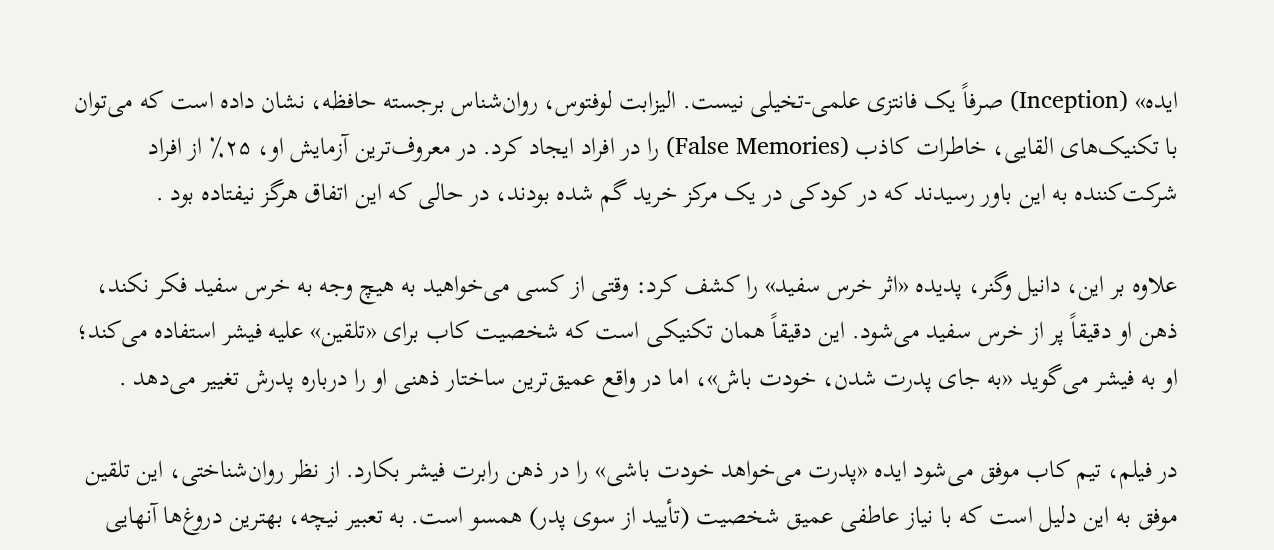ایده» (Inception) صرفاً یک فانتزی علمی-تخیلی نیست. الیزابت لوفتوس، روان‌شناس برجسته حافظه، نشان داده است که می‌توان با تکنیک‌های القایی، خاطرات کاذب (False Memories) را در افراد ایجاد کرد. در معروف‌ترین آزمایش او، ۲۵٪ از افراد شرکت‌کننده به این باور رسیدند که در کودکی در یک مرکز خرید گم شده بودند، در حالی که این اتفاق هرگز نیفتاده بود .

علاوه بر این، دانیل وگنر، پدیده «اثر خرس سفید» را کشف کرد: وقتی از کسی می‌خواهید به هیچ وجه به خرس سفید فکر نکند، ذهن او دقیقاً پر از خرس سفید می‌شود. این دقیقاً همان تکنیکی است که شخصیت کاب برای «تلقین» علیه فیشر استفاده می‌کند؛ او به فیشر می‌گوید «به جای پدرت شدن، خودت باش»، اما در واقع عمیق‌ترین ساختار ذهنی او را درباره پدرش تغییر می‌دهد .

در فیلم، تیم کاب موفق می‌شود ایده «پدرت می‌خواهد خودت باشی» را در ذهن رابرت فیشر بکارد. از نظر روان‌شناختی، این تلقین موفق به این دلیل است که با نیاز عاطفی عمیق شخصیت (تأیید از سوی پدر) همسو است. به تعبیر نیچه، بهترین دروغ‌ها آنهایی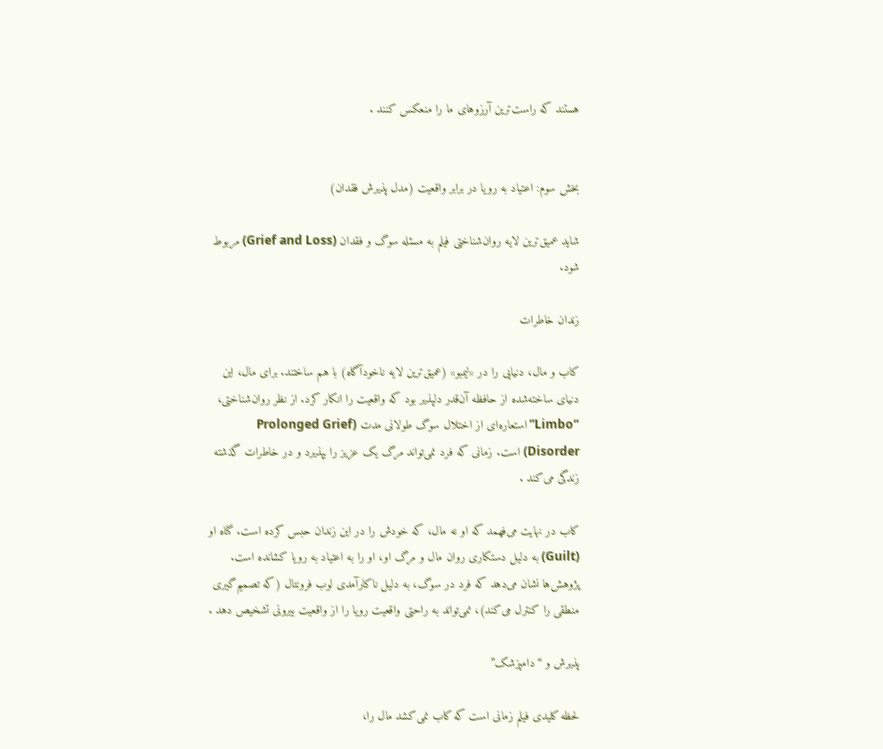هستند که راست‌ترین آرزوهای ما را منعکس کنند .


بخش سوم: اعتیاد به رویا در برابر واقعیت (مدل پذیرش فقدان)

شاید عمیق‌ترین لایه روان‌شناختی فیلم به مسئله سوگ و فقدان (Grief and Loss) مربوط شود.

زندان خاطرات

کاب و مال، دنیایی را در «لیمبو» (عمیق‌ترین لایه ناخودآگاه) با هم ساختند. برای مال، این دنیای ساخته‌شده از حافظه آن‌قدر دلپذیر بود که واقعیت را انکار کرد. از نظر روان‌شناختی، “Limbo” استعاره‌ای از اختلال سوگ طولانی مدت (Prolonged Grief Disorder) است. زمانی که فرد نمی‌تواند مرگ یک عزیز را بپذیرد و در خاطرات گذشته زندگی می‌کند .

کاب در نهایت می‌فهمد که او نه مال، که خودش را در این زندان حبس کرده است. گناه او (Guilt) به دلیل دستکاری روان مال و مرگ او، او را به اعتیاد به رویا کشانده است. پژوهش‌ها نشان می‌دهد که فرد در سوگ، به دلیل ناکارآمدی لوب فرونتال (که تصمیم‌گیری منطقی را کنترل می‌کند)، نمی‌تواند به راحتی واقعیت رویا را از واقعیت بیرونی تشخیص دهد .

پذیرش و “دامپزشک”

لحظه کلیدی فیلم زمانی است که کاب نمی‌کشد مال را،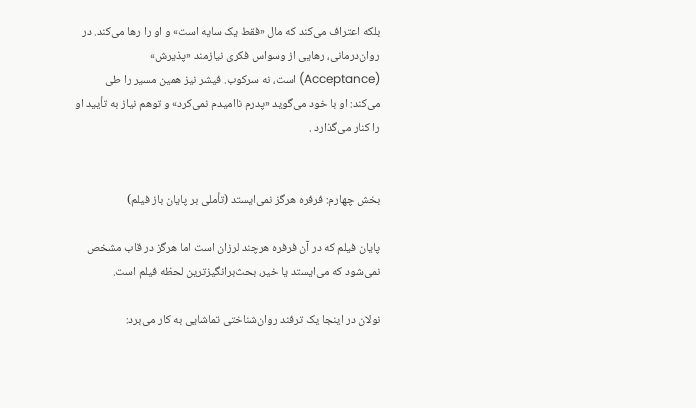بلکه اعتراف می‌کند که مال «فقط یک سایه است» و او را رها می‌کند. در روان‌درمانی، رهایی از وسواس فکری نیازمند «پذیرش» (Acceptance) است، نه سرکوب. فیشر نیز همین مسیر را طی می‌کند: او با خود می‌گوید «پدرم ناامیدم نمی‌کرد» و توهم نیاز به تأیید او را کنار می‌گذارد .


بخش چهارم: فرفره هرگز نمی‌ایستد (تأملی بر پایان باز فیلم)

پایان فیلم که در آن فرفره هرچند لرزان است اما هرگز در قاب مشخص نمی‌شود که می‌ایستد یا خیر، بحث‌برانگیزترین لحظه فیلم است.

نولان در اینجا یک ترفند روان‌شناختی تماشایی به کار می‌برد: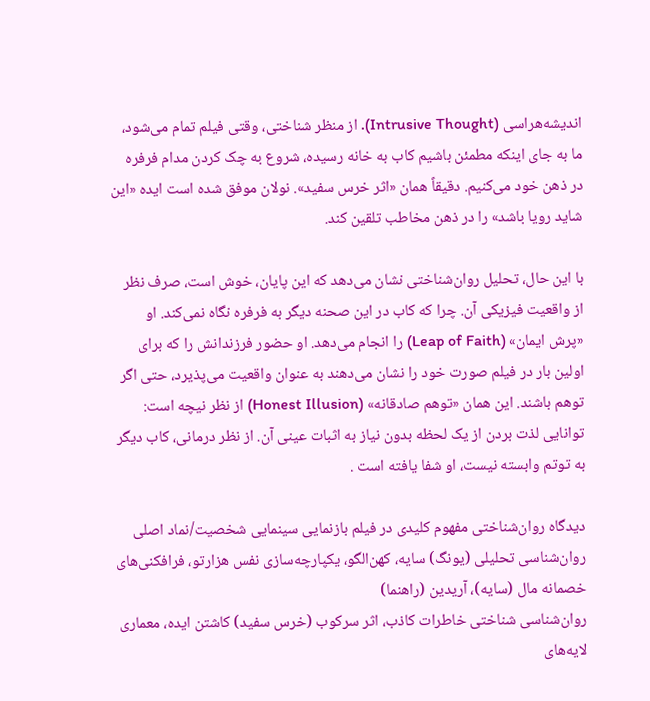اندیشه‌هراسی (Intrusive Thought). از منظر شناختی، وقتی فیلم تمام می‌شود، ما به جای اینکه مطمئن باشیم کاب به خانه رسیده، شروع به چک کردن مدام فرفره در ذهن خود می‌کنیم. دقیقاً همان «اثر خرس سفید». نولان موفق شده است ایده «این شاید رویا باشد» را در ذهن مخاطب تلقین کند.

با این حال، تحلیل روان‌شناختی نشان می‌دهد که این پایان، خوش است، صرف نظر از واقعیت فیزیکی آن. چرا که کاب در این صحنه دیگر به فرفره نگاه نمی‌کند. او «پرش ایمان» (Leap of Faith) را انجام می‌دهد. او حضور فرزندانش را که برای اولین بار در فیلم صورت خود را نشان می‌دهند به عنوان واقعیت می‌پذیرد، حتی اگر توهم باشند. این همان «توهم صادقانه» (Honest Illusion) از نظر نیچه است: توانایی لذت بردن از یک لحظه بدون نیاز به اثبات عینی آن. از نظر درمانی، کاب دیگر به توتم وابسته نیست، او شفا یافته است .

دیدگاه روان‌شناختی مفهوم کلیدی در فیلم بازنمایی سینمایی شخصیت/نماد اصلی
روان‌شناسی تحلیلی (یونگ) سایه، کهن‌الگو، یکپارچه‌سازی نفس هزارتو، فرافکنی‌های خصمانه مال (سایه)، آریدین (راهنما)
روان‌شناسی شناختی خاطرات کاذب، اثر سرکوب (خرس سفید) کاشتن ایده، معماری لایه‌های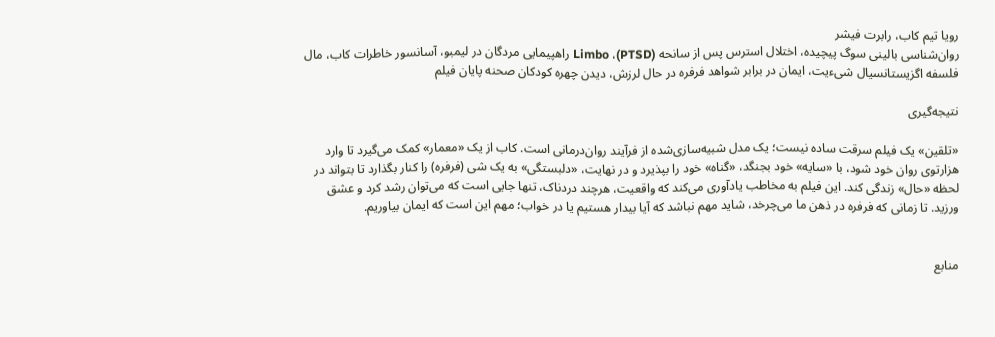رویا تیم کاب، رابرت فیشر
روان‌شناسی بالینی سوگ پیچیده، اختلال استرس پس از سانحه (PTSD)، Limbo راهپیمایی مردگان در لیمبو، آسانسور خاطرات کاب، مال
فلسفه اگزیستانسیال شیءیت، ایمان در برابر شواهد فرفره در حال لرزش، دیدن چهره کودکان صحنه پایان فیلم

نتیجه‌گیری

«تلقین» یک فیلم سرقت ساده نیست؛ یک مدل شبیه‌سازی‌شده از فرآیند روان‌درمانی است. کاب از یک «معمار» کمک می‌گیرد تا وارد هزارتوی روان خود شود، با «سایه» خود بجنگد، «گناه» خود را بپذیرد و در نهایت، «دلبستگی» به یک شی (فرفره) را کنار بگذارد تا بتواند در لحظه «حال» زندگی کند. این فیلم به مخاطب یادآوری می‌کند که واقعیت، هرچند دردناک، تنها جایی است که می‌توان رشد کرد و عشق ورزید. تا زمانی که فرفره در ذهن ما می‌چرخد، شاید مهم نباشد که آیا بیدار هستیم یا در خواب؛ مهم این است که ایمان بیاوریم.


منابع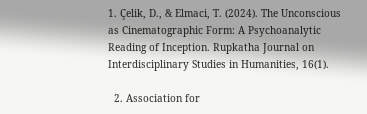1. Çelik, D., & Elmaci, T. (2024). The Unconscious as Cinematographic Form: A Psychoanalytic Reading of Inception. Rupkatha Journal on Interdisciplinary Studies in Humanities, 16(1).

  2. Association for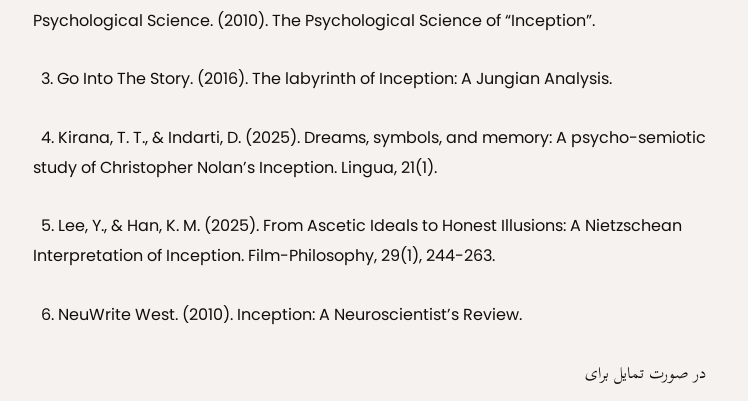Psychological Science. (2010). The Psychological Science of “Inception”.

  3. Go Into The Story. (2016). The labyrinth of Inception: A Jungian Analysis.

  4. Kirana, T. T., & Indarti, D. (2025). Dreams, symbols, and memory: A psycho-semiotic study of Christopher Nolan’s Inception. Lingua, 21(1).

  5. Lee, Y., & Han, K. M. (2025). From Ascetic Ideals to Honest Illusions: A Nietzschean Interpretation of Inception. Film-Philosophy, 29(1), 244-263.

  6. NeuWrite West. (2010). Inception: A Neuroscientist’s Review.

در صورت تمایل برای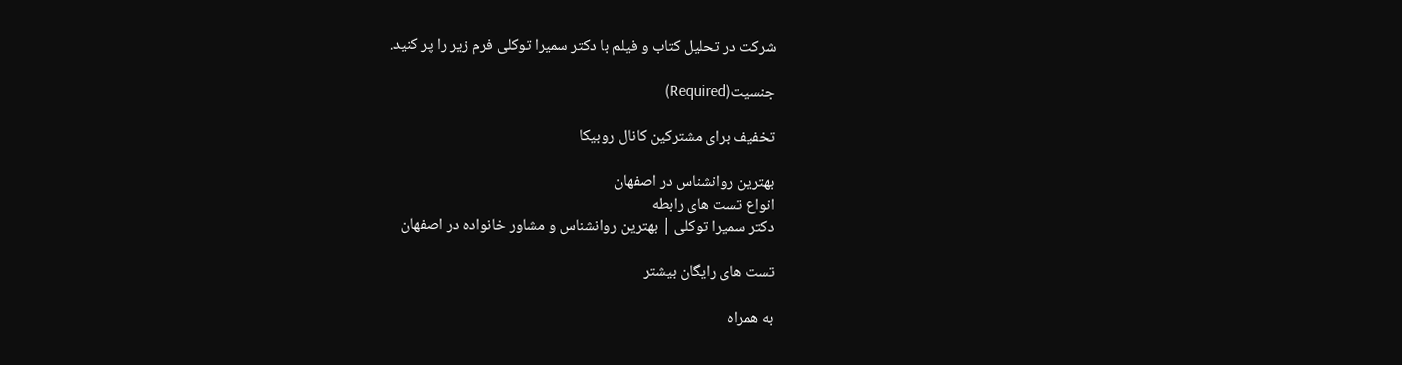شرکت در تحلیل کتاب و فیلم با دکتر سمیرا توکلی فرم زیر را پر کنید.

جنسیت(Required)

تخفیف برای مشترکین کانال روبیکا

بهترین روانشناس در اصفهان
انواع تست های رابطه
دکتر سمیرا توکلی | بهترین روانشناس و مشاور خانواده در اصفهان

تست های رایگان بیشتر

به همراه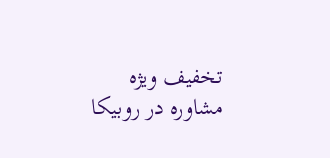تخفیف ویژه مشاوره در روبیکا